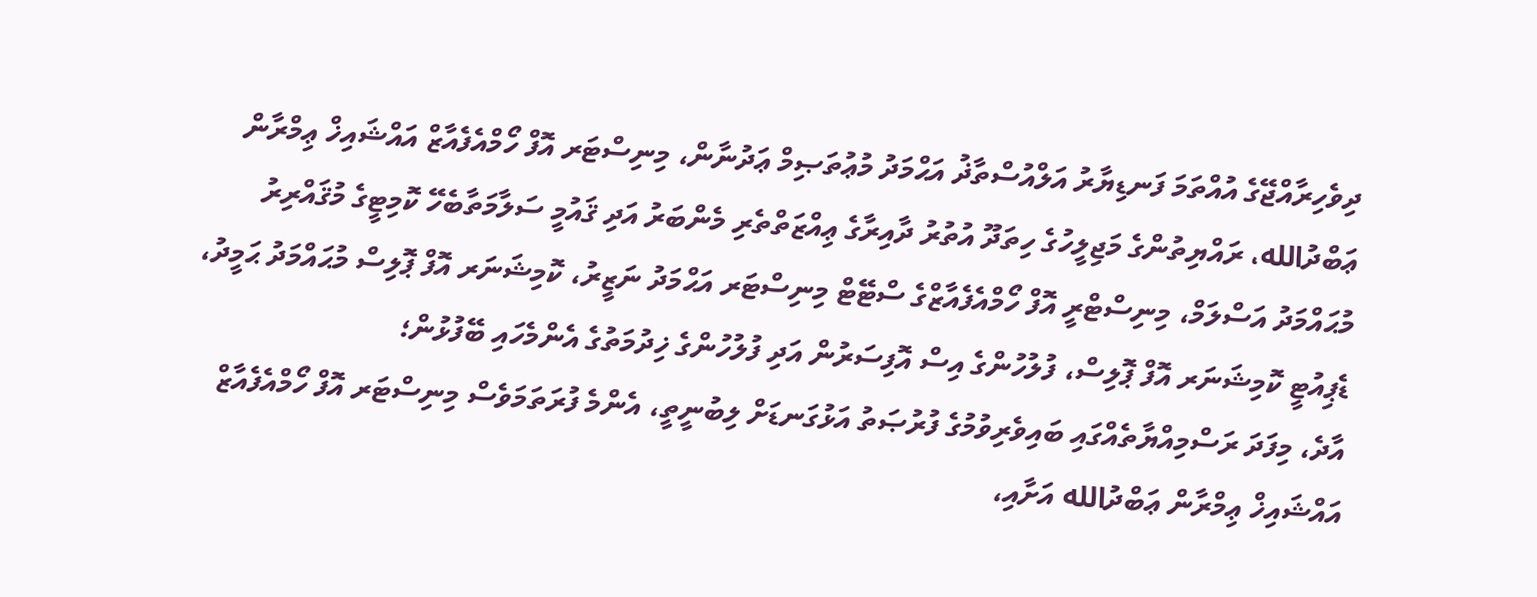ދިވެހިރާއްޖޭގެ އުއްތަމަ ފަނޑިޔާރު އަލްއުސްތާޛު އަޙްމަދު މުޢުތަޞިމް ޢަދުނާން، މިނިސްޓަރ އޮފް ހޯމްއެފެއާޒް އައްޝައިޚް ޢިމްރާން ޢަބްދުالله، ރައްޔިތުންގެ މަޖިލީހުގެ ހިތަދޫ އުތުރު ދާއިރާގެ ޢިއްޒަތްތެރި މެންބަރު އަދި ޤައުމީ ސަލާމަތާބެހޭ ކޮމިޓީގެ މުޤައްރިރު މުޙައްމަދު އަސްލަމް، މިނިސްޓްރީ އޮފް ހޯމްއެފެއާޒްގެ ސްޓޭޓް މިނިސްޓަރ އަޙްމަދު ނަޒީރު، ކޮމިޝަނަރ އޮފް ޕޮލިސް މުޙައްމަދު ޙަމީދު، ޑެޕިއުޓީ ކޮމިޝަނަރ އޮފް ޕޮލިސް، ފުލުހުންގެ އިސް އޮފިސަރުން އަދި ފުލުހުންގެ ޚިދުމަތުގެ އެންމެހައި ބޭފުޅުން؛
އާދެ، މިފަދަ ރަސްމިއްޔާތެއްގައި ބައިވެރިވުމުގެ ފުރުޞަތު އަޅުގަނޑަށް ލިބުނީތީ، އެންމެ ފުރަތަމަވެސް މިނިސްޓަރ އޮފް ހޯމްއެފެއާޒް އައްޝައިޚް ޢިމްރާން ޢަބްދުالله އަށާއި،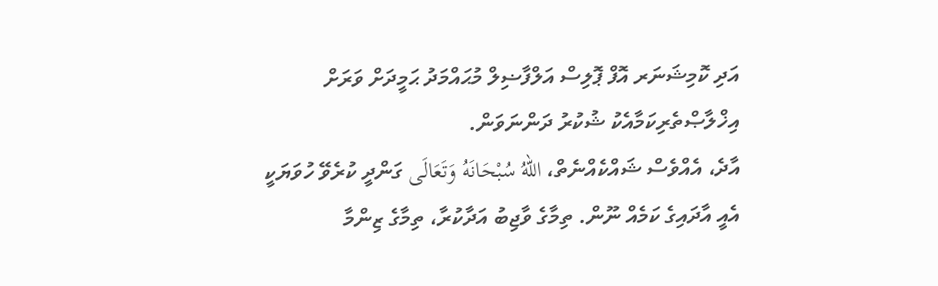އަދި ކޮމިޝަނަރ އޮފް ޕޮލިސް އަލްފާޟިލް މުޙައްމަދު ޙަމީދަށް ވަރަށް އިޚްލާޞްތެރިކަމާއެކު ޝުކުރު ދަންނަވަން.
އާދެ، އެއްވެސް ޝައްކެއްނެތް، اللهُ سُبْحَانَهُ وَتَعَالَى ގަންދީ ކުރެވޭ ހުވަޔަކީ އެއީ އާދައިގެ ކަމެއް ނޫން. ތިމާގެ ވާޖިބު އަދާކުރާ، ތިމާގެ ޒިންމާ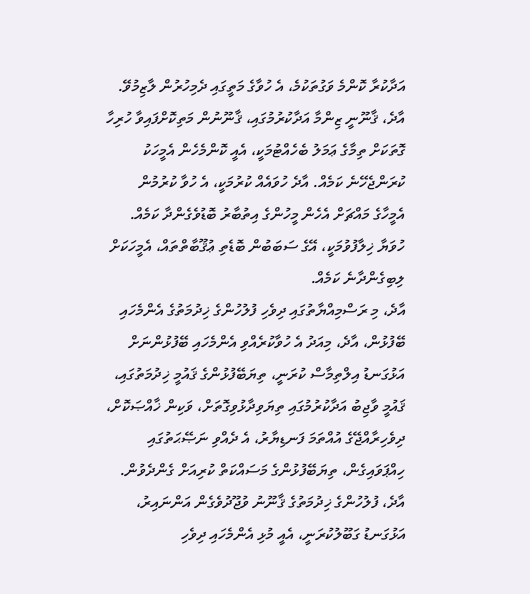އަދާކުރާ ކޮންމެ ވަގުތަކުމެ، އެ ހުވާގެ މަތީގައި ދެމިހުރުން ލާޒިމުވޭ. އާދެ، ޤާނޫނީ ޒިންމާ އަދާކުރުމުގައި، ޤާނޫނުން މަތިކޮށްފައިވާ ހުރިހާ ގޮތަކަށް ތިމާގެ ޢަމަލު ބެހެއްޓުމަކީ، އެއީ ކޮންމެހެން އެމީހަކު ކުރަންޖެހޭނެ ކަމެއް. އާދެ ހުވައެއް ކުރުމަކީ، އެ ހުވާ ކުރުމުން އެމީހާގެ މައްޗަށް އެހެން މީހުންގެ އިތުބާރު ބޮޑުވެގެންދާ ކަމެއް. ހުވަޔާ ޚިލާފުވުމަކީ، އޭގެ ސަބަބުން ބޮޑެތި ޢުޤޫބާތްތައް، އެމީހަކަށް ލިބިގެންދާނެ ކަމެއް.
އާދެ، މި ރަސްމިއްޔާތުގައި ދިވެހި ފުލުހުންގެ ޚިދުމަތުގެ އެންމެހައި ބޭފުޅުން، އާދެ، މިއަދު އެ ހުވާކުރެއްވި އެންމެހައި ބޭފުޅުންނަށް އަޅުގަނޑު އިލްތިމާސް ކުރަނީ، ތިޔަބޭފުޅުންގެ ޤައުމީ ޚިދުމަތުގައި، ޤައުމީ ވާޖިބު އަދާކުރުމުގައި ތިޔަވިދާޅުވިގޮތަށް، ވަކިން ޚާއްޞަކޮށް، ދިވެހިރާއްޖޭގެ އުއްތަމަ ފަނޑިޔާރު، އެ ދެއްވި ނަޞޭޙަތުގައި ހިއްޕަވައިގެން، ތިޔަބޭފުޅުންގެ މަސައްކަތް ކުރިއަށް ގެންދެވުން.
އާދެ، ފުލުހުންގެ ޚިދުމަތުގެ ޤާނޫނު ވުޖޫދުވެގެން އަންނައިރު، އަޅުގަނޑު ގަބޫލުކުރަނީ، އެއީ މުޅި އެންމެހައި ދިވެހި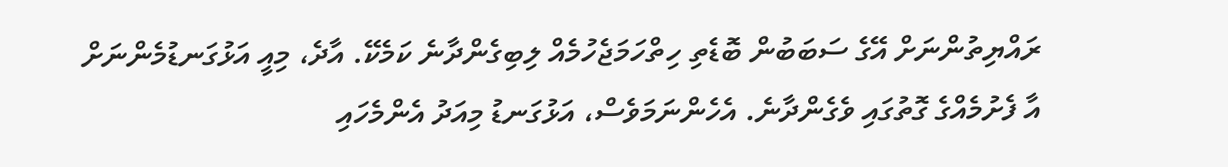ރައްޔިތުންނަށް އޭގެ ސަބަބުން ބޮޑެތި ހިތްހަމަޖެހުމެއް ލިބިގެންދާނެ ކަމެކޭ. އާދެ، މިއީ އަޅުގަނޑުމެންނަށް އާ ފެށުމެއްގެ ގޮތުގައި ވެގެންދާނެ. އެހެންނަމަވެސް، އަޅުގަނޑު މިއަދު އެންމެހައި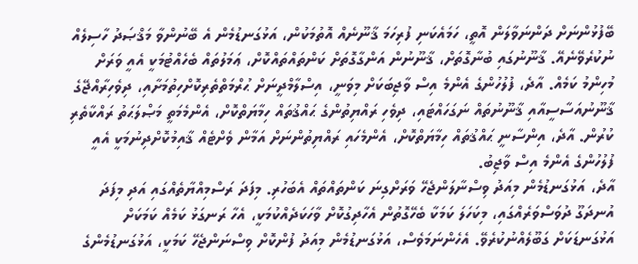ބޭފުޅުންނަށް ދަންނަވާލަން އޮތީ، ހަމައެކަނި ފުރިހަމަ ޤާނޫނެއް އޮތުމަކުން، އަޅުގަނޑުމެން އެ ބޭނުންވާ މަޤްޞަދު ހާސިލެއް ނުކުރެވޭނެއޭ. ޤާނޫނުގައި ބުނާގޮތަށް، ޤާނޫނުން އަންގާގޮތަށް ކަންތައްތައްކޮށް، ޢަމަލުތައް ބެހެއްޓުމަކީ އެއީ ވަރަށް މުހިންމު ކަމެއް. އާދެ، ފުލުހުންގެ އެންމެ އިސް ވާޖިބަކަށް މިވަނީ، އިސްލާމްދީނަށް ޙުރްމަތްތެރިކޮށްހިތުމަށާއި، ދިވެހިރާއްޖޭގެ ޤާނޫނުއަސާސީއާއި ޤާނޫނުތައް ނަގަހައްޓައި، ދިވެހި ރައްޔިތުންގެ ޙައްޤުތައް ހިމާޔަތްކޮށް، އެންމެމަތީ މަޞްލަޙަތު ރައްކާތެރި ކުރުން. އާދެ، އިންސާނީ ޙައްޤުތައް ހިމާޔަތްކޮށް، އެންމެހައި ރައްޔިތުންނަށް އަމާން ވެށްޓެއް ޤާއިމުކޮށްދިނުމަކީ އެއީ ފުލުހުންގެ އެންމެ އިސް ވާޖިބު.
އާދެ، އަޅުގަނޑުމެން މިއަދު ވިސްނާލަންޖެހޭ ވަރަށްގިނަ ކަންތައްތައް އެބަހުރި. މިފަދަ ރަސްމިއްޔާތެއްގައި އަދި މިފަދަ އުނދަގޫ ދުވަސްވަރެއްގައި، މިކަހަލަ ކަމަކާ ބެހޭގޮތުން އެހާދިގުކޮށް ވާހަކަދެއްކުމަކީ، އެހާ ރަނގަޅު ކަމެއް ކަމަކަށް އަޅުގަނޑަކަށް ގަބޫލެއްނުކުރެވޭ. އެހެންނަމަވެސް، އަޅުގަނޑުމެން މިއަދު ފުންކޮށް ވިސްނަންޖެހޭ ކަމަކީ، އަޅުގަނޑުމެންގެ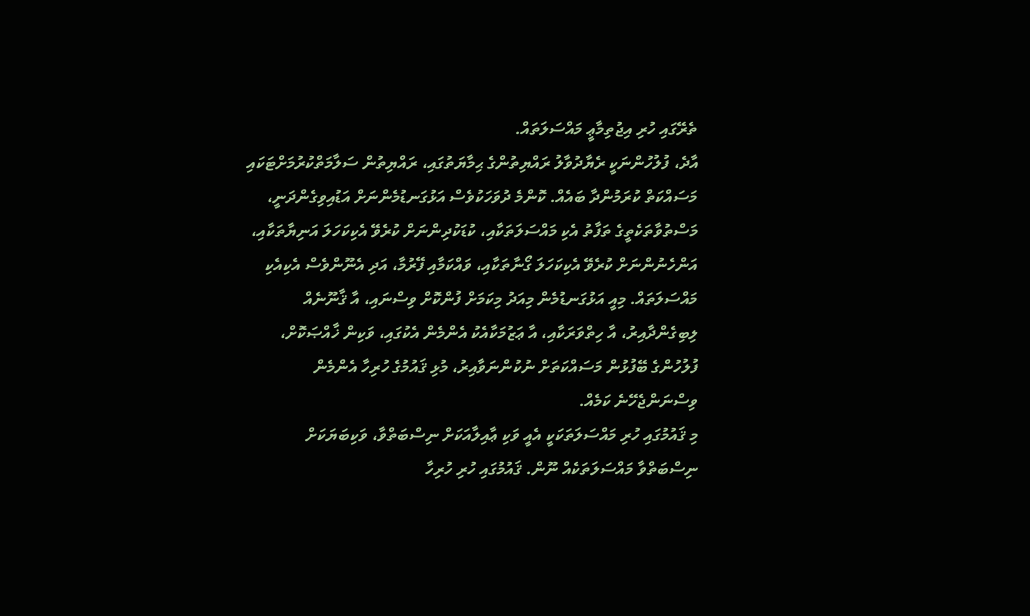ތެރޭގައި ހުރި އިޖުތިމާޢީ މައްސަލަތައް.
އާދެ، ފުލުހުންނަކީ ރެޔާދުވާލު ރައްޔިތުންގެ ޙިމާޔަތުގައި، ރައްޔިތުން ސަލާމަތްކުރުމަށްޓަކައި މަސައްކަތް ކުރަމުންދާ ބައެއް. ކޮންމެ ދުވަހަކުވެސް އަޅުގަނޑުމެންނަށް އަޑުއިވިގެންދަނީ، މަސްތުވާތަކެތީގެ ތަފާތު އެކި މައްސަލަތަކާއި، ކުޑަކުދިންނަށް ކުރެވޭ އެކިކަހަލަ އަނިޔާތަކާއި، އަންހެނުންނަށް ކުރެވޭ އެކިކަހަލަ ގޯނާތަކާއި، ވައްކަމާއި ފޭރުމާ، އަދި އެނޫންވެސް އެކިއެކި މައްސަލަތައް. މިއީ އަޅުގަނޑުމެން މިއަދު މިކަމަށް ފުންކޮށް ވިސްނައި، އާ ޤާނޫނެއް ލިބިގެންދާއިރު، އާ ހިތްވަރަކާއި، އާ ޢަޒުމަކާއެކު އެންމެން އެކުގައި، ވަކިން ޚާއްޞަކޮށް، ފުލުހުންގެ ބޭފުޅުން މަސައްކަތަށް ނުކުންނަވާއިރު، މުޅި ޤައުމުގެ ހުރިހާ އެންމެން ވިސްނަންޖެހޭނެ ކަމެއް.
މި ޤައުމުގައި ހުރި މައްސަލަތަކަކީ އެއީ ވަކި ޢާއިލާއަކަށް ނިސްބަތްވާ، ވަކިބަޔަކަށް ނިސްބަތްވާ މައްސަލަތަކެއް ނޫން. ޤައުމުގައި ހުރި ހުރިހާ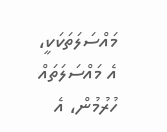މައްސަލަތަކަކީ، އެ މައްސަލަތައް ހުރުމުން، އެ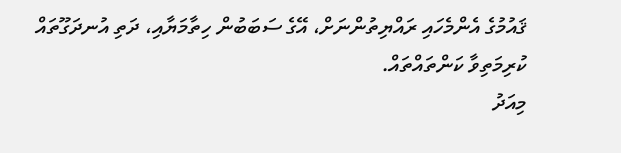ޤައުމުގެ އެންމެހައި ރައްޔިތުންނަށް، އޭގެ ސަބަބުން ހިތާމަޔާއި، ދަތި އުނދަގޫތައް ކުރިމަތިވާ ކަންތައްތައް.
މިއަދު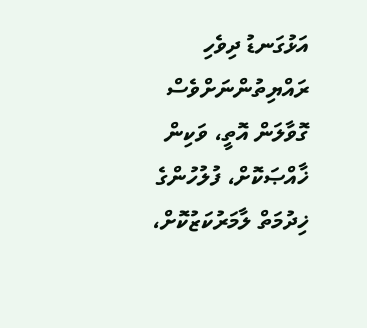އަޅުގަނޑު ދިވެހި ރައްޔިތުންނަށްވެސް ގޮވާލަން އޮތީ، ވަކިން ޚާއްޞަކޮށް، ފުލުހުންގެ ޚިދުމަތް ލާމަރުކަޒުކޮށް،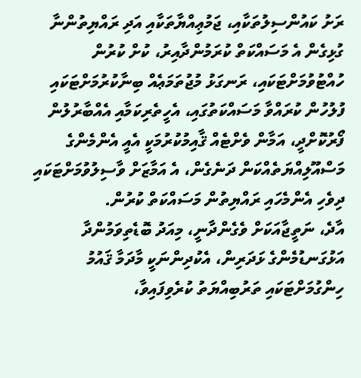ރަށު ކައުންސިލުތަކާއި، ޖަމުޢިއްޔާތަކާއި އަދި ރައްޔިތުންނާ ގުޅިގެން އެ މަސައްކަތް ކުރަމުންދާއިރު، ކުށް ކުރުން ހުއްޓުވުމަށްޓަކައި، ރަނގަޅު މުޖުތަމަޢެއް ބިނާކުރުމަށްޓަކައި ފުލުހުން ކުރައްވާ މަސައްކަތުގައި، އެހީތެރިކަމާއި އެއްބާރުލުން ފޯރުކޮށްދީ، އަމާން ވެށްޓެއް ޤާއިމުކުރުމަކީ އެއީ އެންމެންގެ މަސްއޫލިއްޔަތެއްކަން ދަނެގެން، އެ އަމާޒަށް ވާސިލުވުމަށްޓަކައި ދިވެހި އެންމެހައި ރައްޔިތުން މަސައްކަތް ކުރުން.
އާދެ، ނަތީޖާއަކަށް ވެގެންދާނީ، މިއަދު ބޮޑެތިވަމުންދާ އަޅުގަނޑުމެންގެ ޅަދަރިން، އެކުދިންނަކީ މާދަމާ ޤައުމު ހިންގުމަށްޓަކައި ތަރުބިއްޔަތު ކުރެވިފައިވާ،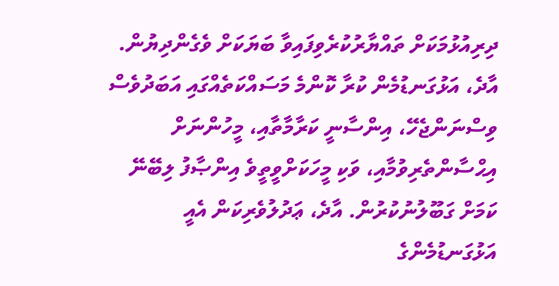ދިރިއުޅުމަކަށް ތައްޔާރުކުރެވިފައިވާ ބަޔަކަށް ވެގެންދިޔުން.
އާދެ، އަޅުގަނޑުމެން ކުރާ ކޮންމެ މަސައްކަތެއްގައި އަބަދުވެސް ވިސްނަންޖެހޭ، އިންސާނީ ކަރާމާތާއި، މީހުންނަށް އިޙްސާންތެރިވުމާއި، ވަކި މީހަކަށްވީތީވެ އިންޞާފު ލިބޭނޭ ކަމަށް ގަބޫލުނުކުރުން. އާދެ، ޢަދުލުވެރިކަން އެއީ އަޅުގަނޑުމެންގެ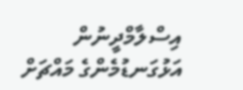އިސްލާމްދީނުން އަޅުގަނޑުމެންގެ މައްޗަށް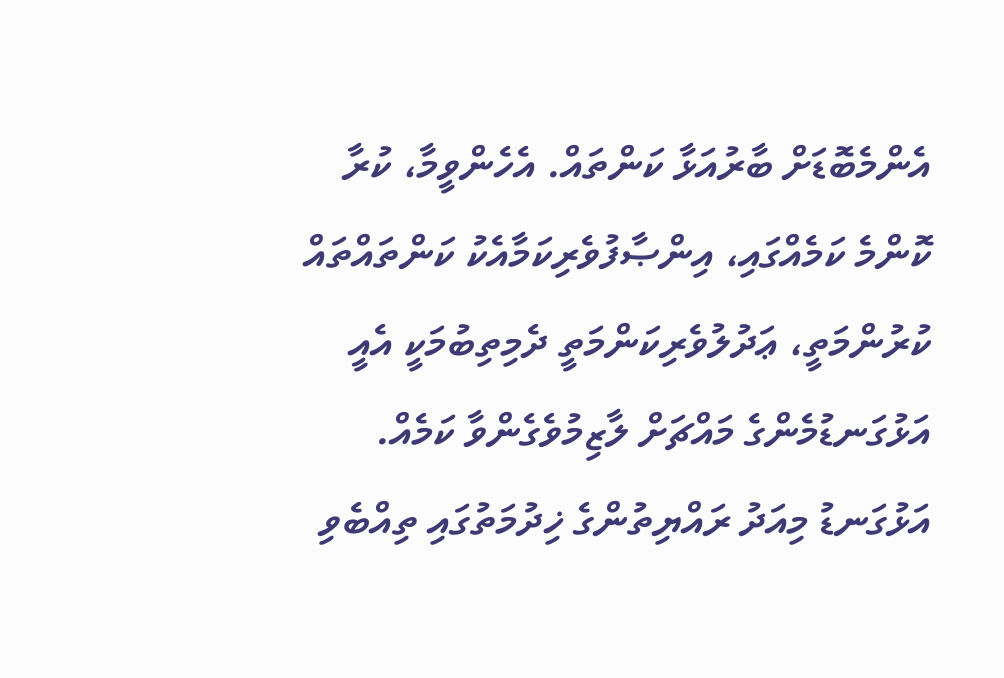އެންމެބޮޑަށް ބާރުއަޅާ ކަންތައް. އެހެންވީމާ، ކުރާ ކޮންމެ ކަމެއްގައި، އިންޞާފުވެރިކަމާއެކު ކަންތައްތައް ކުރުންމަތީ، ޢަދުލުވެރިކަންމަތީ ދެމިތިބުމަކީ އެއީ އަޅުގަނޑުމެންގެ މައްޗަށް ލާޒިމުވެގެންވާ ކަމެއް. އަޅުގަނޑު މިއަދު ރައްޔިތުންގެ ޚިދުމަތުގައި ތިއްބެވި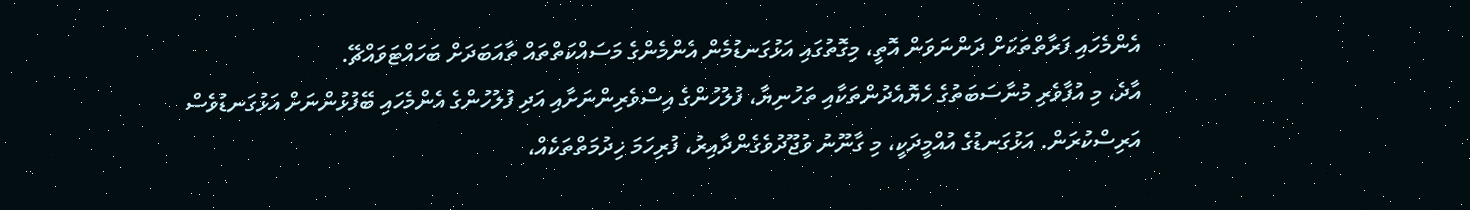އެންމެހައި ފަރާތްތަކަށް ދަންނަވަން އޮތީ، މިގޮތުގައި އަޅުގަނޑުމެން އެންމެންގެ މަސައްކަތްތައް ތާއަބަދަށް ބަހައްޓަވައްޗޭ.
އާދެ، މި އުފާވެރި މުނާސަބަތުގެ ހެޔޮއެދުންތަކާއި ތަހުނިޔާ، ފުލުހުންގެ އިސްވެރިންނަށާއި އަދި ފުލުހުންގެ އެންމެހައި ބޭފުޅުންނަށް އަޅުގަނޑުވެސް އަރިސްކުރަން. އަޅުގަނޑުގެ އުއްމީދަކީ، މި ގާނޫނު ވުޖޫދުވެގެންދާއިރު، ފުރިހަމަ ޚިދުމަތްތަކެއް،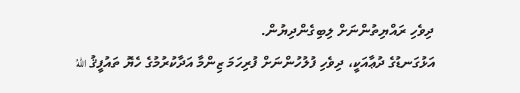ދިވެހި ރައްޔިތުންނަށް ލިބިގެންދިޔުން.
އަޅުގަނޑުގެ ދުޢާއަކީ، ދިވެހި ފުލުހުންނަށް ފުރިހަމަ ޒިންމާ އަދާކުރުމުގެ ހެޔޮ ތައުފީޤު اللهُ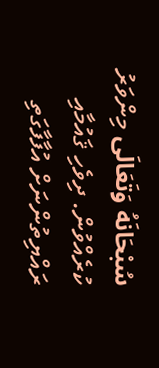سُبْحَانَهُ وَتَعَالَى މިންވަރު ކުރެއްވުން. ދިވެހި ޤައުމާއި ރައްޔިތުންނަށް އުފާފާގަތި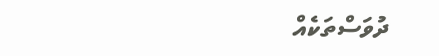ދުވަސްތަކެއް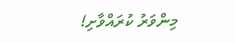މިންވަރު ކުރައްވާށި!